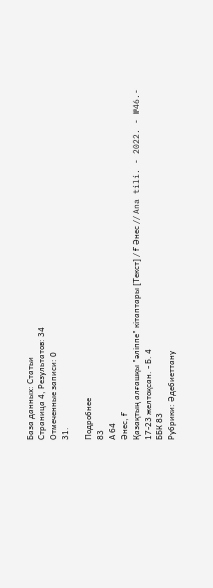База данных: Статьи
Страница 4, Результатов: 34
Отмеченные записи: 0
31.

Подробнее
83
А 64
Әнес, Ғ
Қазақтың алғашқы "әліппе" кітаптары [Текст] / Ғ Әнес // Ana tili. - 2022. - №46.- 17-23 желтоқсан. - Б. 4
ББК 83
Рубрики: Әдебиеттану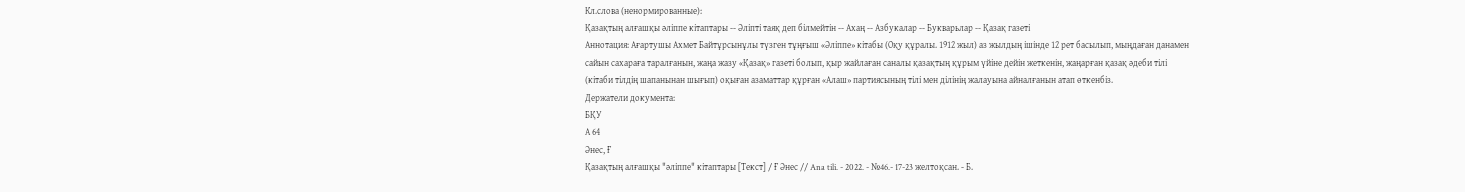Кл.слова (ненормированные):
Қазақтың алғашқы әліппе кітаптары -- Әліпті таяқ деп білмейтін -- Ахаң -- Азбукалар -- Букварьлар -- Қазақ газеті
Аннотация: Ағартушы Ахмет Байтұрсынұлы түзген тұңғыш «Әліппе» кітабы (Оқу құралы. 1912 жыл) аз жылдың ішінде 12 рет басылып, мыңдаған данамен сайын сахараға таралғанын, жаңа жазу «Қазақ» газеті болып, қыр жайлаған саналы қазақтың құрым үйіне дейін жеткенін, жаңарған қазақ әдеби тілі (кітаби тілдің шапанынан шығып) оқыған азаматтар құрған «Алаш» партиясының тілі мен ділінің жалауына айналғанын атап өткенбіз.
Держатели документа:
БҚУ
А 64
Әнес, Ғ
Қазақтың алғашқы "әліппе" кітаптары [Текст] / Ғ Әнес // Ana tili. - 2022. - №46.- 17-23 желтоқсан. - Б.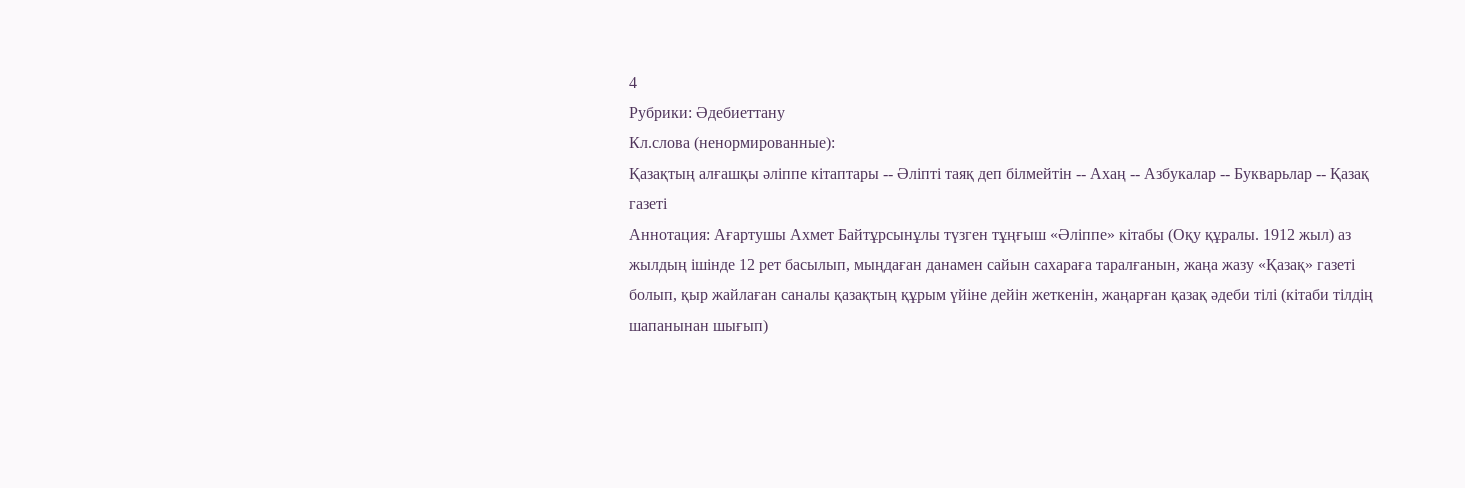4
Рубрики: Әдебиеттану
Кл.слова (ненормированные):
Қазақтың алғашқы әліппе кітаптары -- Әліпті таяқ деп білмейтін -- Ахаң -- Азбукалар -- Букварьлар -- Қазақ газеті
Аннотация: Ағартушы Ахмет Байтұрсынұлы түзген тұңғыш «Әліппе» кітабы (Оқу құралы. 1912 жыл) аз жылдың ішінде 12 рет басылып, мыңдаған данамен сайын сахараға таралғанын, жаңа жазу «Қазақ» газеті болып, қыр жайлаған саналы қазақтың құрым үйіне дейін жеткенін, жаңарған қазақ әдеби тілі (кітаби тілдің шапанынан шығып)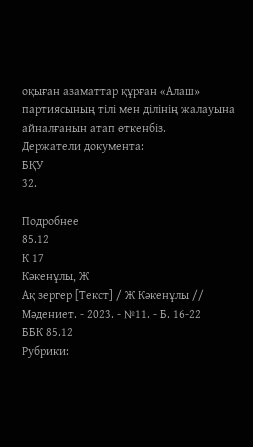оқыған азаматтар құрған «Алаш» партиясының тілі мен ділінің жалауына айналғанын атап өткенбіз.
Держатели документа:
БҚУ
32.

Подробнее
85.12
К 17
Кәкенұлы, Ж
Ақ зергер [Текст] / Ж Кәкенұлы // Мәдениет. - 2023. - №11. - Б. 16-22
ББК 85.12
Рубрики: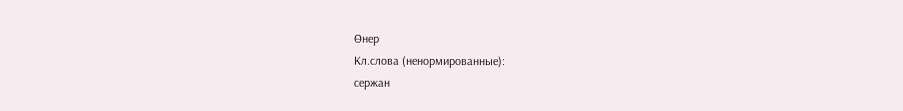Өнер
Кл.слова (ненормированные):
сержан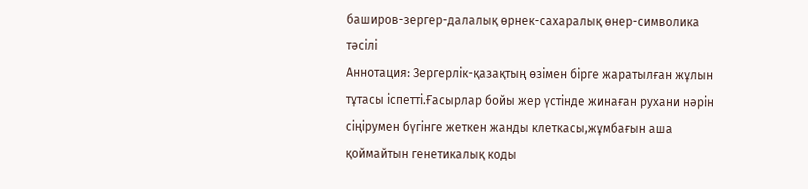баширов-зергер-далалық өрнек-сахаралық өнер-символика тәсілі
Аннотация: Зергерлік-қазақтың өзімен бірге жаратылған жұлын тұтасы іспетті.Ғасырлар бойы жер үстінде жинаған рухани нәрін сіңірумен бүгінге жеткен жанды клеткасы,жұмбағын аша қоймайтын генетикалық коды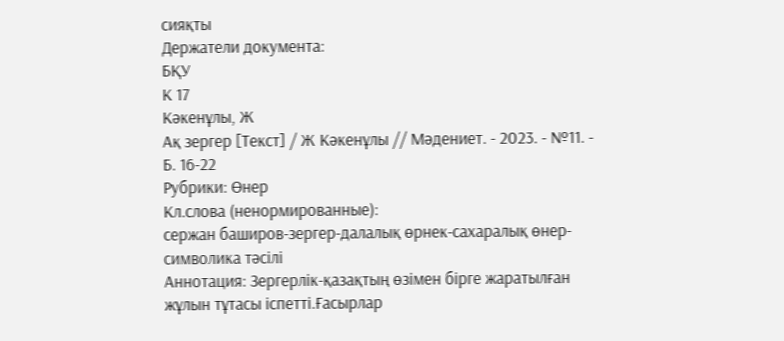сияқты
Держатели документа:
БҚУ
К 17
Кәкенұлы, Ж
Ақ зергер [Текст] / Ж Кәкенұлы // Мәдениет. - 2023. - №11. - Б. 16-22
Рубрики: Өнер
Кл.слова (ненормированные):
сержан баширов-зергер-далалық өрнек-сахаралық өнер-символика тәсілі
Аннотация: Зергерлік-қазақтың өзімен бірге жаратылған жұлын тұтасы іспетті.Ғасырлар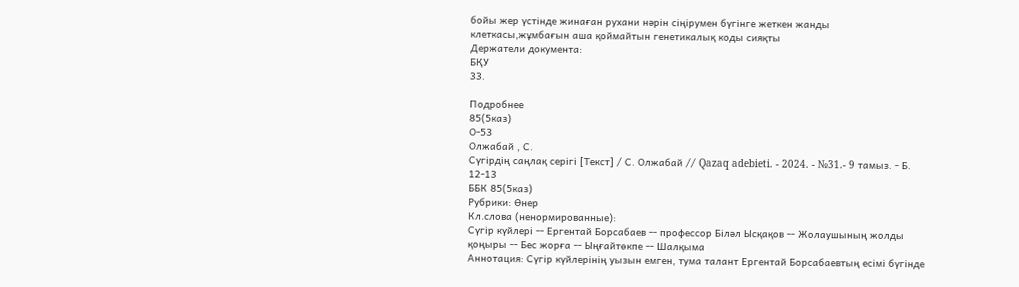бойы жер үстінде жинаған рухани нәрін сіңірумен бүгінге жеткен жанды клеткасы,жұмбағын аша қоймайтын генетикалық коды сияқты
Держатели документа:
БҚУ
33.

Подробнее
85(5каз)
О-53
Олжабай , С.
Сүгірдің саңлақ серігі [Текст] / С. Олжабай // Qazaq adebieti. - 2024. - №31.- 9 тамыз. - Б. 12-13
ББК 85(5каз)
Рубрики: Өнер
Кл.слова (ненормированные):
Сүгір күйлері -- Ергентай Борсабаев -- профессор Біләл Ысқақов -- Жолаушының жолды қоңыры -- Бес жорға -- Ыңғайтөкпе -- Шалқыма
Аннотация: Сүгір күйлерінің уызын емген, тума талант Ергентай Борсабаевтың есімі бүгінде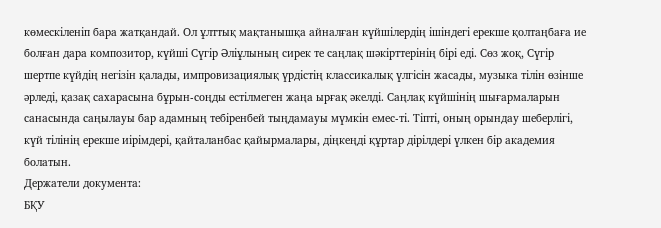көмескіленіп бара жатқандай. Ол ұлттық мақтанышқа айналған күйшілердің ішіндегі ерекше қолтаңбаға ие болған дара композитор, күйші Сүгір Әліұлының сирек те саңлақ шәкірттерінің бірі еді. Сөз жоқ, Сүгір шертпе күйдің негізін қалады, импровизациялық үрдістің классикалық үлгісін жасады, музыка тілін өзінше әрледі, қазақ сахарасына бұрын-соңды естілмеген жаңа ырғақ әкелді. Саңлақ күйшінің шығармаларын санасында саңылауы бар адамның тебіренбей тыңдамауы мүмкін емес-ті. Тіпті, оның орындау шеберлігі, күй тілінің ерекше иірімдері, қайталанбас қайырмалары, діңкеңді құртар дірілдері үлкен бір академия болатын.
Держатели документа:
БҚУ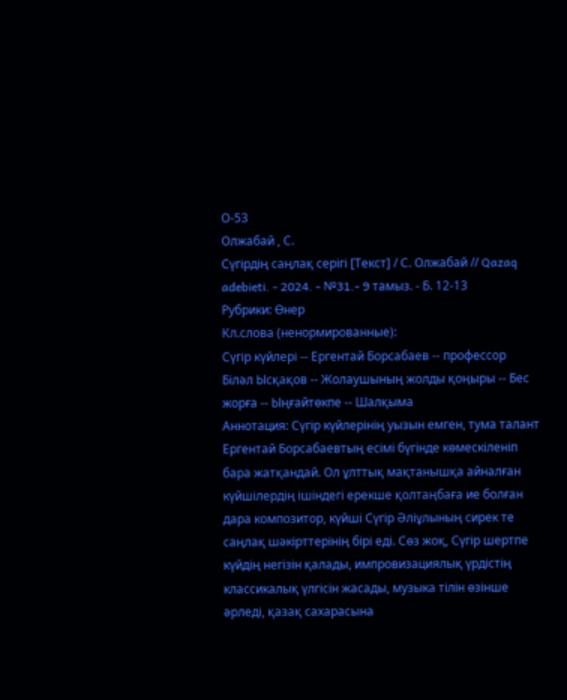О-53
Олжабай , С.
Сүгірдің саңлақ серігі [Текст] / С. Олжабай // Qazaq adebieti. - 2024. - №31.- 9 тамыз. - Б. 12-13
Рубрики: Өнер
Кл.слова (ненормированные):
Сүгір күйлері -- Ергентай Борсабаев -- профессор Біләл Ысқақов -- Жолаушының жолды қоңыры -- Бес жорға -- Ыңғайтөкпе -- Шалқыма
Аннотация: Сүгір күйлерінің уызын емген, тума талант Ергентай Борсабаевтың есімі бүгінде көмескіленіп бара жатқандай. Ол ұлттық мақтанышқа айналған күйшілердің ішіндегі ерекше қолтаңбаға ие болған дара композитор, күйші Сүгір Әліұлының сирек те саңлақ шәкірттерінің бірі еді. Сөз жоқ, Сүгір шертпе күйдің негізін қалады, импровизациялық үрдістің классикалық үлгісін жасады, музыка тілін өзінше әрледі, қазақ сахарасына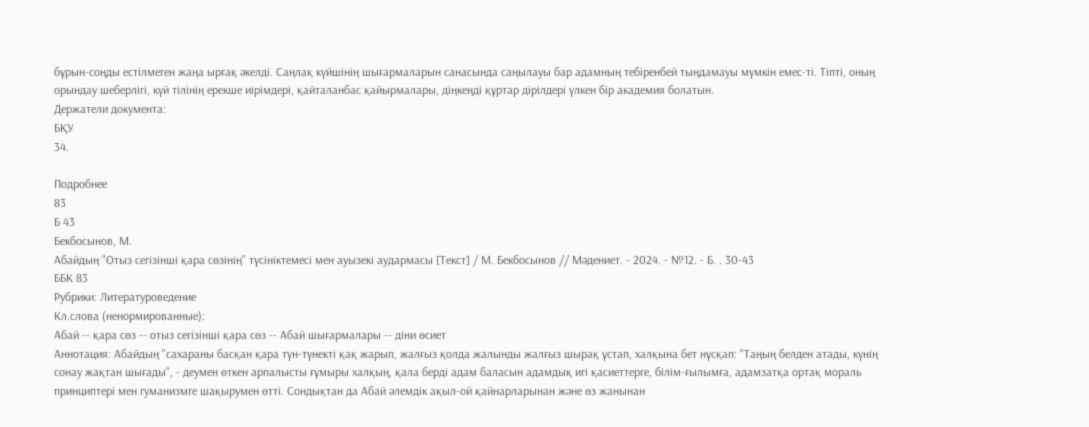бұрын-соңды естілмеген жаңа ырғақ әкелді. Саңлақ күйшінің шығармаларын санасында саңылауы бар адамның тебіренбей тыңдамауы мүмкін емес-ті. Тіпті, оның орындау шеберлігі, күй тілінің ерекше иірімдері, қайталанбас қайырмалары, діңкеңді құртар дірілдері үлкен бір академия болатын.
Держатели документа:
БҚУ
34.

Подробнее
83
Б 43
Бекбосынов, М.
Абайдың "Отыз сегізінші қара сөзінің" түсініктемесі мен ауызекі аудармасы [Текст] / М. Бекбосынов // Мәдениет. - 2024. - №12. - Б. . 30-43
ББК 83
Рубрики: Литературоведение
Кл.слова (ненормированные):
Абай -- қара сөз -- отыз сегізінші қара сөз -- Абай шығармалары -- діни өсиет
Аннотация: Абайдың "сахараны басқан қара түн-түнекті қақ жарып, жалғыз қолда жалынды жалғыз шырақ ұстап, халқына бет нұсқап: "Таңың белден атады, күнің сонау жақтан шығады", - деумен өткен арпалысты ғұмыры халқың, қала берді адам баласын адамдық игі қасиеттерге, білім-ғылымға, адамзатқа ортақ мораль принциптері мен гуманизмге шақырумен өтті. Сондықтан да Абай әлемдік ақыл-ой қайнарларынан және өз жанынан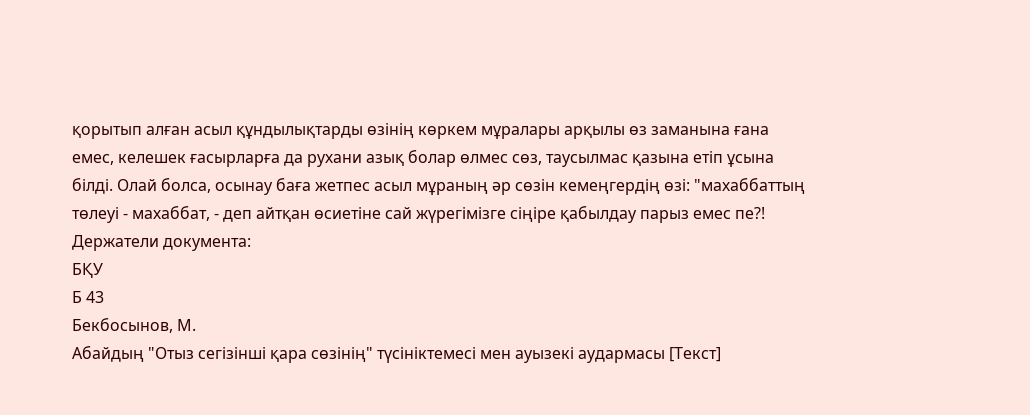қорытып алған асыл құндылықтарды өзінің көркем мұралары арқылы өз заманына ғана емес, келешек ғасырларға да рухани азық болар өлмес сөз, таусылмас қазына етіп ұсына білді. Олай болса, осынау баға жетпес асыл мұраның әр сөзін кемеңгердің өзі: "махаббаттың төлеуі - махаббат, - деп айтқан өсиетіне сай жүрегімізге сіңіре қабылдау парыз емес пе?!
Держатели документа:
БҚУ
Б 43
Бекбосынов, М.
Абайдың "Отыз сегізінші қара сөзінің" түсініктемесі мен ауызекі аудармасы [Текст]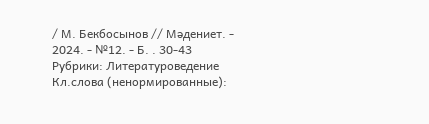/ М. Бекбосынов // Мәдениет. - 2024. - №12. - Б. . 30-43
Рубрики: Литературоведение
Кл.слова (ненормированные):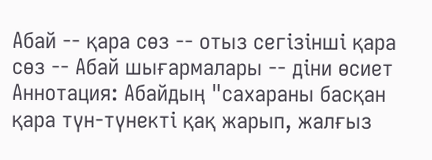Абай -- қара сөз -- отыз сегізінші қара сөз -- Абай шығармалары -- діни өсиет
Аннотация: Абайдың "сахараны басқан қара түн-түнекті қақ жарып, жалғыз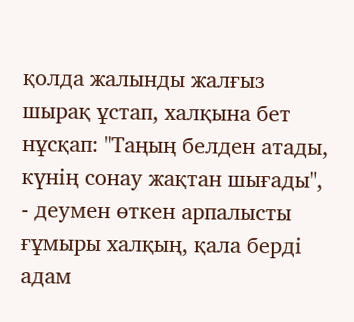қолда жалынды жалғыз шырақ ұстап, халқына бет нұсқап: "Таңың белден атады, күнің сонау жақтан шығады", - деумен өткен арпалысты ғұмыры халқың, қала берді адам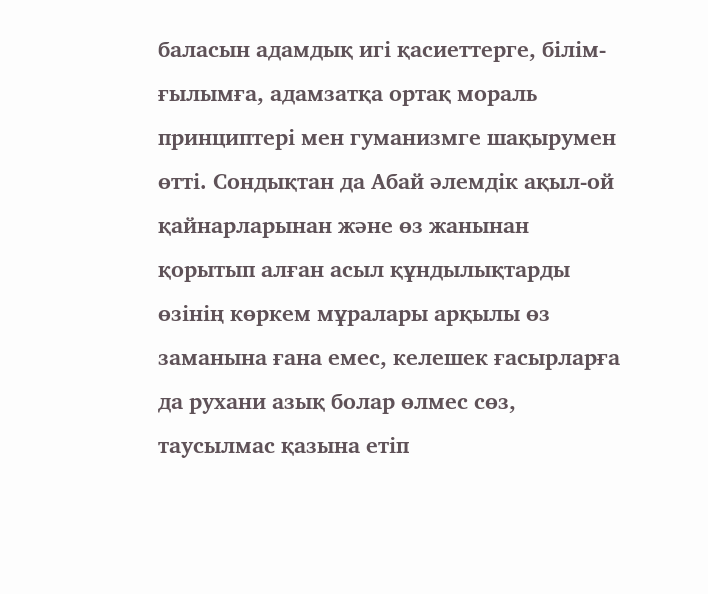баласын адамдық игі қасиеттерге, білім-ғылымға, адамзатқа ортақ мораль принциптері мен гуманизмге шақырумен өтті. Сондықтан да Абай әлемдік ақыл-ой қайнарларынан және өз жанынан қорытып алған асыл құндылықтарды өзінің көркем мұралары арқылы өз заманына ғана емес, келешек ғасырларға да рухани азық болар өлмес сөз, таусылмас қазына етіп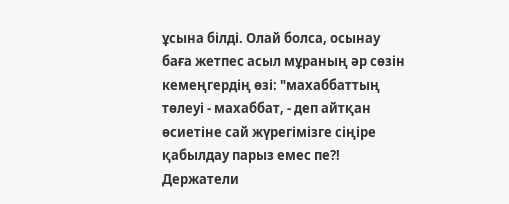ұсына білді. Олай болса, осынау баға жетпес асыл мұраның әр сөзін кемеңгердің өзі: "махаббаттың төлеуі - махаббат, - деп айтқан өсиетіне сай жүрегімізге сіңіре қабылдау парыз емес пе?!
Держатели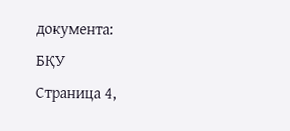документа:
БҚУ
Страница 4,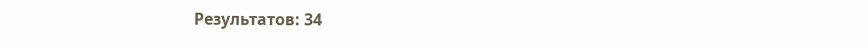Результатов: 34